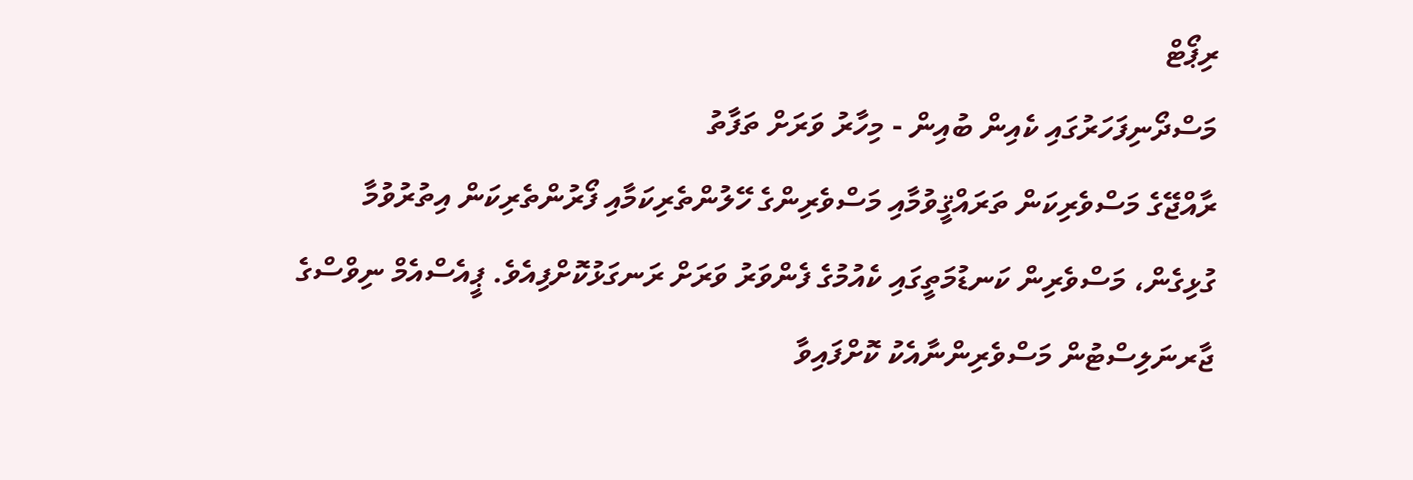ރިޕޯޓް
މަސްދޯނިފަހަރުގައި ކެއިން ބުއިން - މިހާރު ވަރަށް ތަފާތު
ރާއްޖޭގެ މަސްވެރިކަން ތަރައްޤީވުމާއި މަސްވެރިންގެ ހޭލުންތެރިކަމާއި ފޯރުންތެރިކަން އިތުރުވުމާ ގުޅިގެން، މަސްވެރިން ކަނޑުމަތީގައި ކެއުމުގެ ފެންވަރު ވަރަށް ރަނގަޅުކޮށްފިއެވެ. ޕީއެސްއެމް ނިވްސްގެ ޖާރނަލިސްޓުން މަސްވެރިންނާއެކު ކޮށްފައިވާ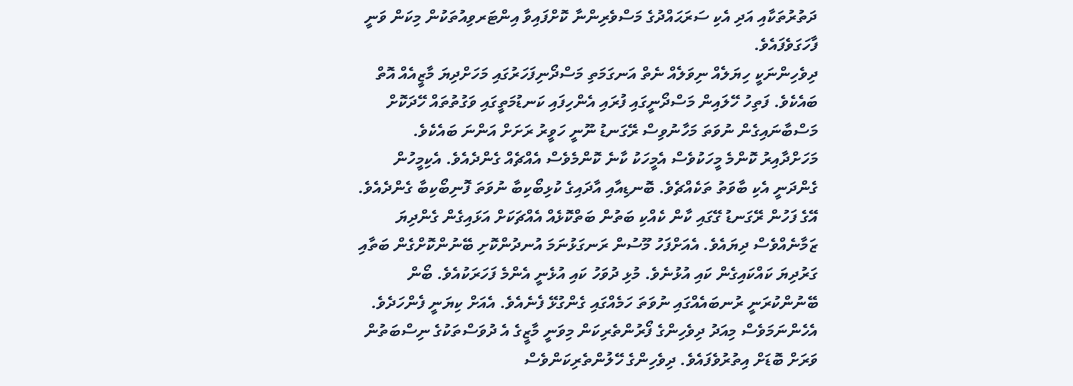ދަތުރުތަކާއި އަދި އެކި ސަރަޙައްދުގެ މަސްވެރިންނާ ކޮށްފައިވާ އިންޓަރވިއުތަކުން މިކަން ވަނީ ފާހަގަވެފައެވެ.
ދިވެހިންނަކީ ހިޔަލެއް ނިވަލެއް ނެތް އަނގަމަތި މަސްދޯނިފަހަރުގައި މަހަށްދިޔަ މާޒީއެއް އޮތް ބައެކެވެ. ފަތިހު ހޭލައިން މަސްދޯނީގައި ފުރައި އެންހިފައި ކަނޑުމަތީގައި ވަގުތުތައް ހޭދަކޮށް މަސްބާނައިގެން ނުވަތަ މަހާނުވިސް ރޭގަނޑު ނޫނީ ހަވީރު ރަށަށް އަންނަ ބައެކެވެ. މަހަށްދާއިރު ކޮންމެ މީހަކުވެސް އެމީހަކު ކާނެ ކޮންމެވެސް އެއްޗެއް ގެންދެއެވެ. އެކިމީހުން ގެންދަނީ އެކި ބާވަތު ތަކެއްޗެވެ. ބޮނޑިއާއި އާދައިގެ ކުޅިބޯކިބާ ނުވަތަ ފޮނިބޯކިބާ ގެންދެއެވެ.
އޭގެ ފަހުން ރޭގަނޑު ގޭގައި ކާން ކެއްކި ބަތުން ބަތްކޮޅެއް އެއްޗަކަށް އަޅައިގެން ގެންދިޔަ ޒަމާނެއްވެސް ދިޔައެވެ. އެއަށްފަހު މޫސުން ރަނގަޅުނަމަ އުނދުންކޮށި ބޭނުންކޮށްގެން ބަތާއި ގަރުދިޔަ ކައްކައިގެން ކައި އުޅުނެވެ. މުޅި ދުވަހު ކައި އުޅެނީ އެންމެ ފަހަރަކުއެވެ. ބޯން ބޭނުންކުރަނީ ރުނބައެއްގައި ނުވަތަ ހަމެއްގައި ގެންގުޅޭ ފެނެއެވެ. އެއަށް ކިޔަނީ ފެންހަދެވެ.
އެހެންނަމަވެސް މިއަދު ދިވެހިންގެ ފޯރުންތެރިކަން މިވަނީ މާޒީގެ އެ ދުވަސްތަކުގެ ނިސްބަތުން ވަރަށް ބޮޑަށް އިތުރުވެފައެވެ. ދިވެހިންގެ ހޭލުންތެރިކަންވެސް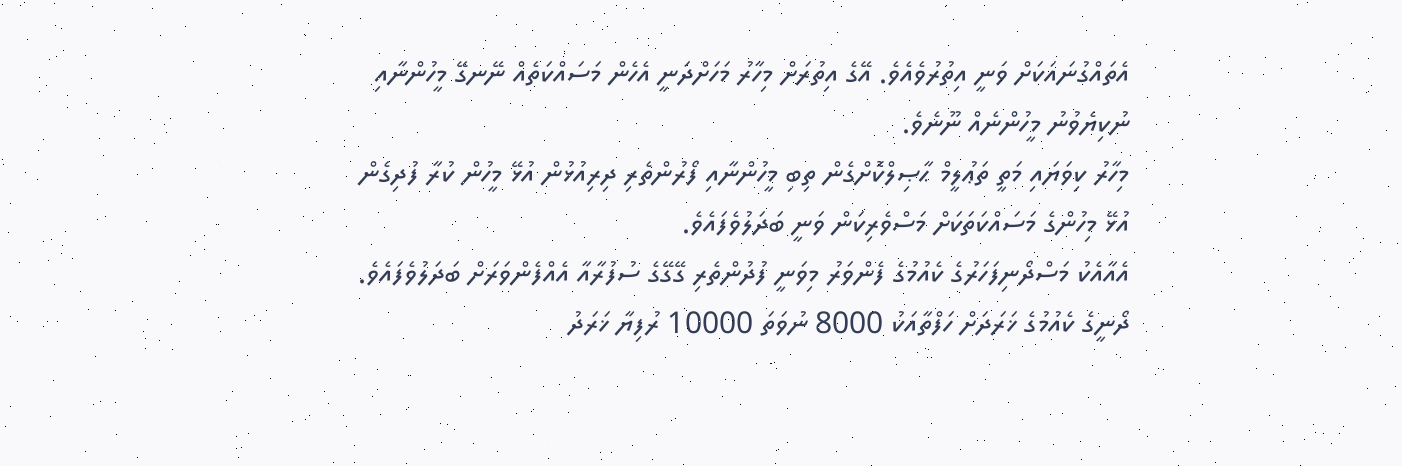އެތައްގުނައަކަށް ވަނީ އިތުރުވެއެވެ. އޭގެ އިތުރަށް މިހާރު މަހަށްދަނީ އެހެން މަސައްކަތެއް ނޭނގޭ މީހުންނާއި ނުކިޔެވުނު މީހުންނެއް ނޫނެވެ.
މިހާރު ކިވަޔައި މަތީ ތަޢުލީމް ޙާޞިލްކޮށްގެން ތިބި މީހުންނާއި ފޯރުންތެރި ދިރިއުޅުން އުޅޭ މީހުން ކުރާ ފުދިގެން އުޅޭ މިހުންގެ މަސައްކަތަކަށް މަސްވެރިކަން ވަނީ ބަދަލުވެފައެވެ.
އެއާއެކު މަސްދޯނިފަހަރުގެ ކެއުމުގެ ފެންވަރު މިވަނީ ފުދުންތެރި ގޭގޭގެ ސުފުރާއާ އެއްފެންވަރަށް ބަދަލުވެފައެވެ. ދޯނީގެ ކެއުމުގެ ޚަރަދަށް ހަފްތާއަކު 8000 ނުވަތަ 10000 ރުފިޔާ ޚަރަދު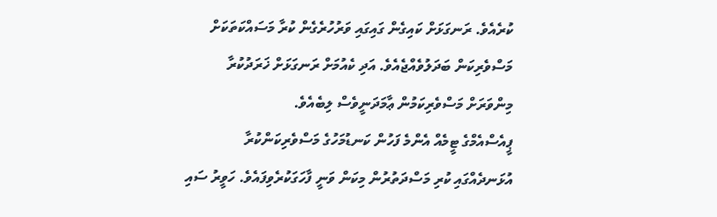ކުރެއެވެ. ރަނގަޅަށް ކައިގެން ގައިގައި ވަރުހުރެގެން ކުރާ މަސައްކަތަކަށް މަސްވެރިކަން ބަދަލުވެއްޖެއެވެ. އަދި ކެއުމަށް ރަނގަޅަށް ޚަރަދުކުރާ މިންވަރަށް މަސްވެރިކަމުން ޢާމަދަނީވެސް ލިބެއެވެ.
ޕީއެސްއެމްގެ ޓީމެއް އެންމެ ފަހުން ކަނޑުމަހުގެ މަސްވެރިކަންކުރާ އުޅަނދެއްގައި ކުރި މަސްދަތުރުން މިކަން ވަނީ ފާހަގަކުރެވިފައެވެ. ހަވީރު ސައި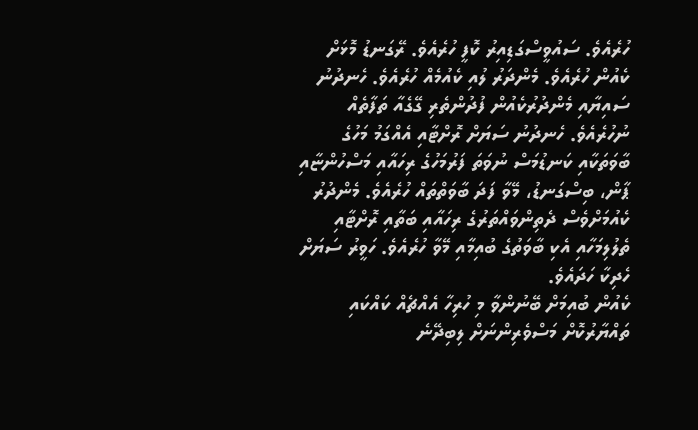ހުރެއެވެ. ސައުވީސްގަޑިއިރު ކޮފީ ހުރެއެވެ. ރޭގަނޑު މޮޅަށް ކެއުން ހުރެއެވެ. މެންދަރު ލުއި ކެއުމެއް ހުރެއެވެ. ހެނދުނު ސައިޔާއި މެންދުރުކެއުން ފުދުންތެރި ގޭގެއާ ތަފާތެއް ނުހުރެއެވެ. ހެނދުނު ސަޔަށް ރޮށްޓާއި އެއްގަމު މަހުގެ ބާވަތަކާއި ކަނޑުމަސް ނުވަތަ ފަރުމަހުގެ ރިހައާއި މަސްހުންޏާއި ޕާން، ބިސްގަނޑު، މޭވާ ފަދަ ބާވަތްތައް ހުރެއެވެ. މެންދުރު ކެއުމަށްވެސް ދެތިންވައްތަރުގެ ރިހައާއި ބަތާއި ރޮށްޓާއި ތެލުލިމަހާއި އެކި ބާވަތުގެ ބުއިމާއި މޭވާ ހުރެއެވެ. ހަވީރު ސަޔަށް ހެދިކާ ހަދައެވެ.
ކެއުން ބުއިމަށް ބޭނުންވާ މި ހުރިހާ އެއްޗެއް ކައްކައި ތައްޔާރުކޮށް މަސްވެރިންނަށް ލިބިދޭނެ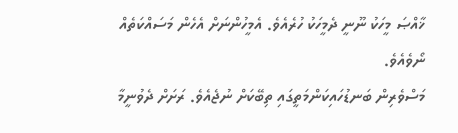ޚާއްޞަ މީހަކު ނޫނީ ދެމީހަކު ހުރެއެވެ. އެމީހުންނަށް އެހެން މަސައްކަތެއް ނޯވެއެވެ.
މަސްވެރިން ބަނޑުހައިކަންމަތީގައި ތިބޭކަށް ނުޖެއެވެ. ރަށަށް ދެވުނީމާ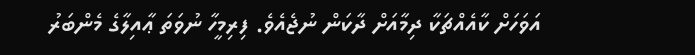އަވަހަށް ކާއެއްޗަކާ ދިމާއަށް ދާކަން ނުޖެއެވެ. ފިރިމީހާ ނުވަތަ ޢާއިލާގެ މެންބަރު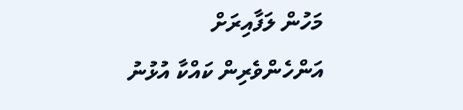މަހުން ލަފާއިރަށް އަންހެންވެރިން ކައްކާ އުޅުނު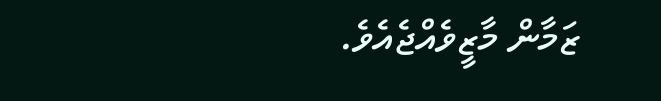ޒަމާން މާޒީވެއްޖެއެވެ.